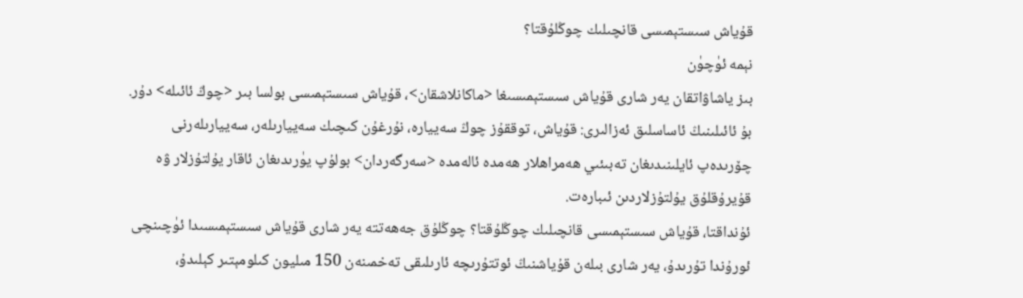قۇياش سىستېمىسى قانچىلىك چوڭلۇقتا؟
نېمە ئۈچۈن
بىز ياشاۋاتقان يەر شارى قۇياش سىستېمىسىغا <ماكانلاشقان>، قۇياش سىستېمىسى بولسا بىر <چوڭ ئائىلە> دۇر. بۇ ئائىلىنىڭ ئاساسلىق ئەزالىرى: قۇياش، توققۇز چوڭ سەييارە، نۇرغۇن كىچىك سەييارىلەر، سەييارىلەرنى چۆرىدەپ ئايلىنىدىغان تەبىئىي ھەمراھلار ھەمدە ئالەمدە <سەرگەردان> بولۇپ يۈرىدىغان ئاقار يۇلتۇزلار ۋە قۇيرۇقلۇق يۇلتۇزلاردىن ئىبارەت.
ئۇنداقتا، قۇياش سىستېمىسى قانچىلىك چوڭلۇقتا؟ چوڭلۇق جەھەتتە يەر شارى قۇياش سىستېمىسىدا ئۈچىنچى ئورۇندا تۇرىدۇ، يەر شارى بىلەن قۇياشنىڭ ئوتتۇرىچە ئارىلىقى تەخمىنەن 150 مىليون كىلومېتىر كېلىدۇ،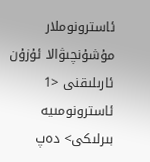ئاسترونوملار مۇشۇنچىۋالا ئۇزۇن ئارىلىقنى <1 ئاسترونومىيە بىرلىكى> دەپ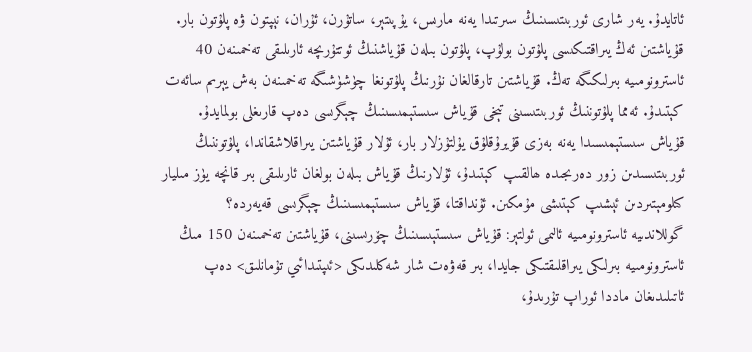ئاتايدۇ. يەر شارى ئوربىتىسىنىڭ سىرتىدا يەنە مارىس، يۇپىتېر، ساتۇرن، ئۇران، نېپتون ۋە پلۇتون بار. قۇياشتىن ئەڭ يىراقتىكىسى پلۇتون بولۇپ، پلۇتون بىلەن قۇياشنىڭ ئوتتۇرىچە ئارىلىقى تەخمىنەن 40 ئاسترونومىيە بىرلىكىگە تەڭ. قۇياشتىن تارقالغان نۇرنىڭ پلۇتونغا چۈشۈشىگە تەخمىنەن بەش يېرىم سائەت كېتىدۇ. ئەمما پلۇتوننىڭ ئوربىتىسىنى تېخى قۇياش سىستېمىسىنىڭ چېگرىسى دەپ قارىغلى بولمايدۇ. قۇياش سىستېمىسىدا يەنە بەزى قۇيرۇقلۇق يۇلتۇزلار بار، ئۇلار قۇياشتىن يىراقلاشقاندا، پلۇتوننىڭ ئوربىتىسىدىن زور دەرىجىدە ھالقىپ كېتىدۇ، ئۇلارنىڭ قۇياش بىلەن بولغان ئارىلىقى بىر قانچە يۈز مىليار كىلومېتىردىن ئېشىپ كېتىشى مۇمكىن. ئۇنداقتا، قۇياش سىستېمىسىنىڭ چېگرىسى قەيەردە؟
گوللاندىيە ئاسترونومىيە ئالىمى ئولتېر: قۇياش سىستېىسىنىڭ چۆرىسىنى، قۇياشتىن تەخمىنەن 150 مىڭ ئاسترونومىيە بىرلىكى يىراقلىقتىكى جايدا، بىر قەۋەت شار شەكلىدىكى <ئىپتىدائىي تۇمانلىق> دەپ ئاتىلىدىغان ماددا ئوراپ تۇرىدۇ،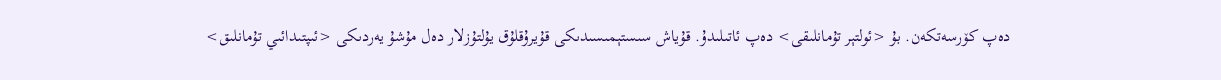دەپ كۆرسەتكەن. بۇ <ئولتېر تۇمانلىقى> دەپ ئاتىلىدۇ. قۇياش سىستېمىسىدىكى قۇيرۇقلۇق يۇلتۇزلار دەل مۇشۇ يەردىكى <ئىپتىدائىي تۇمانلىق>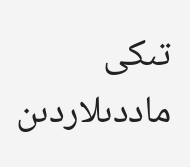تىكى ماددىلاردىن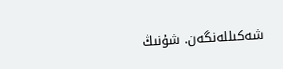شەكىللەنگەن. شۇنىڭ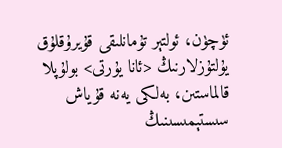ئۈچۈن، ئولتېر تۇمانلىقى قۇيرۇقلۇق يۇلتۇزلارنىڭ <ئانا يۇرتى> بولۇپلا قالماستىن، بەلكى يەنە قۇياش سىستېمىسىنىڭ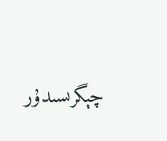چېگرىسىدۇر